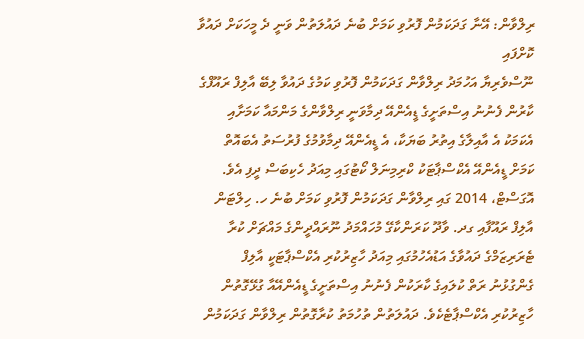ރިލްވާން: އޭނާ ގަދަކަމުން ފޮރުވި ކަމަށް ބުނެ ދައުލަތުން ވަނީ ދެ މީހަކަށް ދައުވާ ކޮށްފައި
ނޫސްވެރިޔާ އަހުމަދު ރިލްވާން ގަދަކަމުން ފޮރުވި ކަމުގެ ދައުވާ ލިބޭ އާލިފް ރައޫފްގެ ކާރުން ފެނުނު އިސްތަށީގެ ޑީއެންއޭ ދިމާވަނީ ރިލްވާންގެ މަންމައާ ކަމަށާއި އެކަމަކު އެ އާއިލާގެ އިތުރު ބަޔަކާ، އެ ޑީއެންއޭ ދިމާވުމުގެ ފުރުސަތު އެބައޮތް ކަމަށް ޑީއެންއޭ އެކްސްޕާޓަކު ކްރިމިނަލް ކޯޓުގައި މިއަދު ހެކިބަސް ދީފި އެވެ.
އޮގަސްޓް، 2014 ގައި ރިލްވާން ގަދަކަމުން ފޮރުވި ކަމަށް ބުނެ ހ. ހިލްޓަން އާލިފް ރައޫފާއި ގދ. ވާދޫ ކަރަންކާގޭ މުހައްމަދު ނޫރައްދީންގެ މައްޗަށް ކުރާ ޓެރަރިޒަމްގެ ދައުވާގެ އަޑުއެހުމުގައި މިއަދު ހާޒިރުކުރި އެކްސްޕާޓަކީ އާލިފް ގެންގުޅުނު ރަތް ކުލައިގެ ކާރަކުން ފެނުނު އިސްތަށީގެ ޑީއެންއޭއާ ގުޅޭގޮތުން ހާޒިރުކުރި އެކްސްޕާޓެކެވެ. ދައުލަތުން ތުހުމަތު ކުރާގޮތުން ރިލްވާން ގަދަކަމުން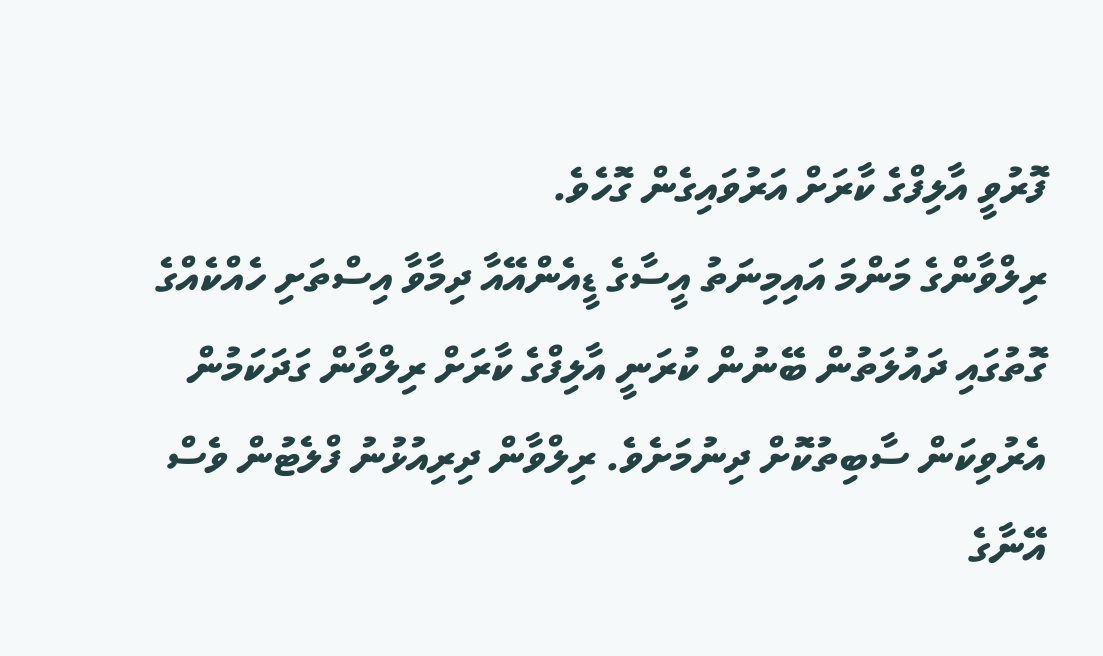ފޮރުވީ އާލިފްގެ ކާރަށް އަރުވައިގެން ގޮހެވެ.
ރިލްވާންގެ މަންމަ އައިމިނަތު އީސާގެ ޑީއެންއޭއާ ދިމާވާ އިސްތަށި ހެއްކެއްގެ ގޮތުގައި ދައުލަތުން ބޭނުން ކުރަނީ އާލިފްގެ ކާރަށް ރިލްވާން ގަދަކަމުން އެރުވިކަން ސާބިތުކޮށް ދިނުމަށެވެ. ރިލްވާން ދިރިއުޅުނު ފްލެޓުން ވެސް އޭނާގެ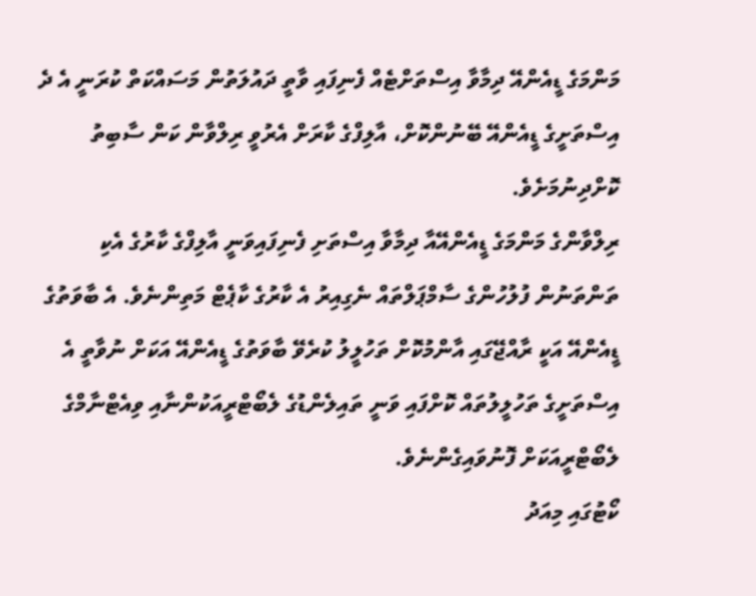މަންމަގެ ޑީއެންއޭ ދިމާވާ އިސްތަށްޓެއް ފެނިފައި ވާތީ ދައުލަތުން މަސައްކަތް ކުރަނީ އެ ދެ އިސްތަށީގެ ޑީއެންއޭ ބޭނުންކޮށް، އާލިފްގެ ކާރަށް އެރުވީ ރިލްވާން ކަން ސާބިތު ކޮށްދިނުމަށެވެ.
ރިލްވާންގެ މަންމަގެ ޑީއެންއޭއާ ދިމާވާ އިސްތަށި ފެނިފައިވަނީ އާލިފްގެ ކާރުގެ އެކި ތަންތަނުން ފުލުހުންގެ ސާމްޕަލްތައް ނެގިއިރު އެ ކާރުގެ ކާޕެޓް މަތިންނެވެ. އެ ބާވަތުގެ ޑީއެންއޭ އަކީ ރާއްޖޭގައި އާންމުކޮށް ތަހުލީލު ކުރެވޭ ބާވަތުގެ ޑީއެންއޭ އަކަށް ނުވާތީ އެ އިސްތަށީގެ ތަހުލީލުތައް ކޮށްފައި ވަނީ ތައިލެންޑުގެ ލެބޯޓްރީއަކުންނާއި ވިއެޓްނާމްގެ ލެބޯޓްރީއަކަށް ފޮނުވައިގެންނެވެ.
ކޯޓުގައި މިއަދު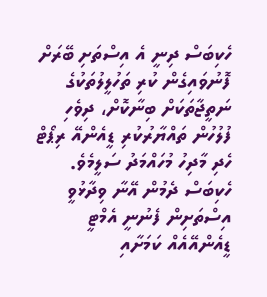ހެކިބަސް ދިނީ އެ އިސްތަށި ބޭރަށް ފޮނުވައިގެން ކުރި ތަހުލީލުތަކުގެ ނަތީޖާތަކަށް ބިނާކޮށް، ދިވެހި ފުލުހުން ތައްޔާރުކުރި ޑީއެންއޭ ރިޕޯޓް ހެދި މާދިހު މުހައްމަދު ސަލީމެވެ. ހެކިބަސް ދެމުން އޭނާ ވިދާޅުވީ އިސްތަށިން ފެނުނީ އެމްޓީ ޑީއެންއޭއެއް ކަމަށާއި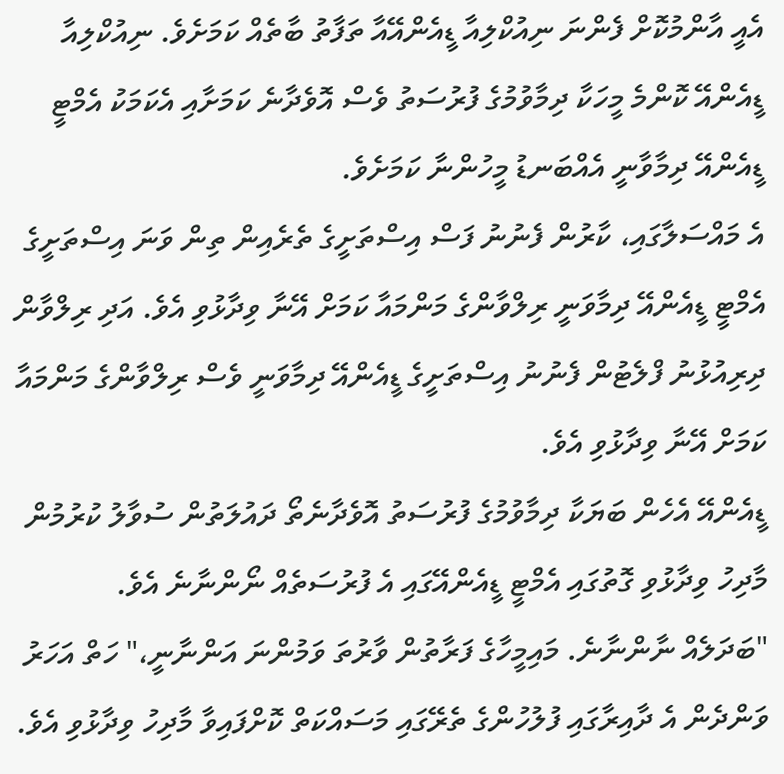އެއީ އާންމުކޮށް ފެންނަ ނިއުކްލިއާ ޑީއެންއޭއާ ތަފާތު ބާތެއް ކަމަށެވެ. ނިއުކްލިއާ ޑީއެންއޭ ކޮންމެ މީހަކާ ދިމާވުމުގެ ފުރުސަތު ވެސް އޮވެދާނެ ކަމަށާއި އެކަމަކު އެމްޓީ ޑީއެންއޭ ދިމާވާނީ އެއްބަނޑު މީހުންނާ ކަމަށެވެ.
އެ މައްސަލާގައި، ކާރުން ފެނުނު ފަސް އިސްތަށީގެ ތެރެއިން ތިން ވަނަ އިސްތަށީގެ އެމްޓީ ޑީއެންއޭ ދިމާވަނީ ރިލްވާންގެ މަންމައާ ކަމަށް އޭނާ ވިދާޅުވި އެވެ. އަދި ރިލްވާން ދިރިއުޅުނު ފްލެޓުން ފެނުނު އިސްތަށީގެ ޑީއެންއޭ ދިމާވަނީ ވެސް ރިލްވާންގެ މަންމައާ ކަމަށް އޭނާ ވިދާޅުވި އެވެ.
ޑީއެންއޭ އެހެން ބަޔަކާ ދިމާވުމުގެ ފުރުސަތު އޮވެދާނެތޯ ދައުލަތުން ސުވާލު ކުރުމުން މާދިހު ވިދާޅުވި ގޮތުގައި އެމްޓީ ޑީއެންއޭގައި އެ ފުރުސަތެއް ނޯންނާނެ އެވެ.
"ބަދަލެއް ނާންނާނެ. މައިމީހާގެ ފަރާތުން ވާރުތަ ވަމުންނަ އަންނާނީ،" ހަތް އަހަރު ވަންދެން އެ ދާއިރާގައި ފުލުހުންގެ ތެރޭގައި މަސައްކަތް ކޮށްފައިވާ މާދިހު ވިދާޅުވި އެވެ.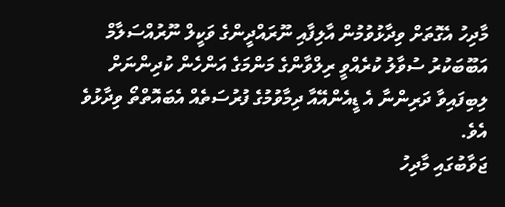މާދިހު އެގޮތަށް ވިދާޅުވުމުން އާލިފާއި ނޫރައްދީންގެ ވަކީލް ނޫރުއްސަލާމް އަބޫބަކުރު ސުވާލު ކުރެއްވީ ރިލްވާންގެ މަންމަގެ އަންހެން ކުދިންނަށް ލިބިފައިވާ ދަރިންނާ އެ ޑީއެންއޭއާ ދިމާވުމުގެ ފުރުސަތެއް އެބައޮތްތޯ ވިދާޅުވެ އެވެ.
ޖަވާބުގައި މާދިހު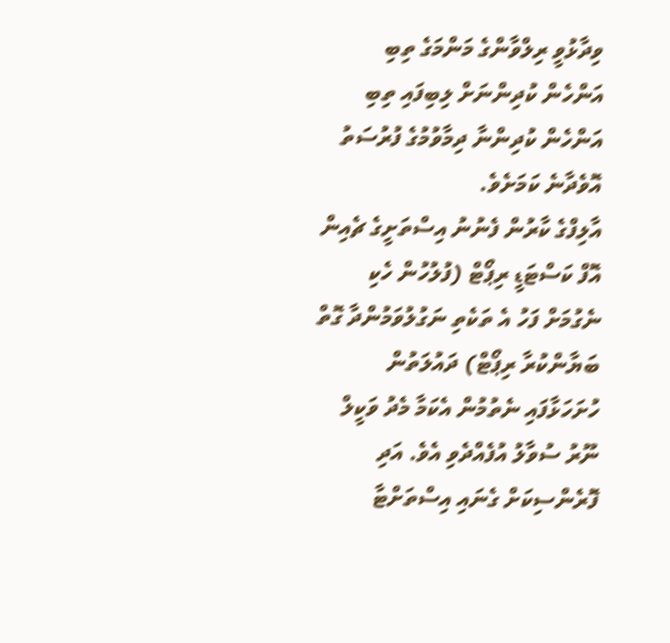ވިދާޅުވީ ރިލްވާންގެ މަންމަގެ ތިބި އަންހެން ކުދިންނަށް ލިބިފައި ތިބި އަންހެން ކުދިންނާ ދިމާވުމުގެ ފުރުސަތު އޮވެދާނެ ކަމަށެވެ.
އާލިފްގެ ކާރުން ފެނުނު އިސްތަށީގެ ޗެއިން އޮފް ކަސްޓަޑީ ރިޕޯޓް (ފުލުހުން ހެކި ނެގުމަށް ފަހު އެ ތަކެތި ނަގުލުވަމުންދާ ގޮތް ބަޔާންކުރާ ރިޕޯޓް) ދައުލަތުން ހުށަހަޅާފައި ނެތުމުން އެކަމާ މެދު ވަކީލް ނޫރު ސުވާލު އުފެއްދެވި އެވެ. އަދި ފޮރެންސިކަށް ގެނައި އިސްތަށްޓާ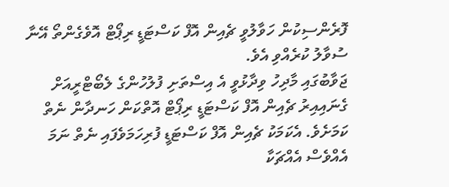ފޮރެންސިކުން ހަވާލުވީ ޗެއިން އޮފް ކަސްޓަޑީ ރިޕޯޓް އޮވެގެންތޯ އޭނާ ސުވާލު ކުރެއްވި އެވެ.
ޖަވާބުގައި މާދިހު ވިދާޅުވީ އެ އިސްތަށި ފުލުހުންގެ ލެބޯޓްރީއަށް ގެނައިއިރު ޗެއިން އޮފް ކަސްޓަޑީ ރިޕޯޓް އޮތްކަން ހަނދާން ނެތް ކަމަށެވެ. އެކަމަކު ޗެއިން އޮފް ކަސްޓަޑީ ފުރިހަމަވެފައި ނެތް ނަމަ އެއްވެސް އެއްޗަކާ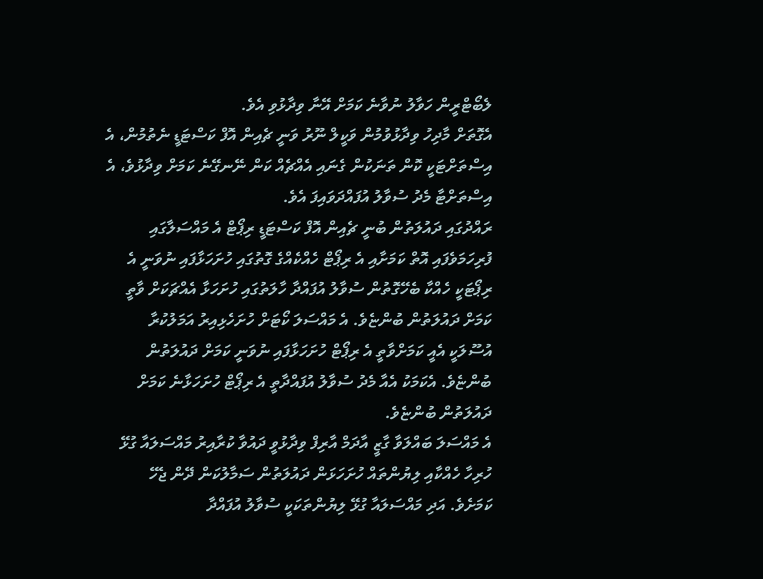ލެބޯޓްރީން ހަވާލު ނުވާނެ ކަމަށް އޭނާ ވިދާޅުވި އެވެ.
އެގޮތަށް މާދިހު ވިދާޅުވުމުން ވަކީލް ނޫރު ވަނީ ޗެއިން އޮފް ކަސްޓަޑީ ނެތުމުން، އެ އިސްތަށްޓަކީ ކޮން ތަނަކުން ގެނައި އެއްޗެއް ކަން ނޭނގޭނެ ކަމަށް ވިދާޅުވެ، އެ އިސްތަށްޓާ މެދު ސުވާލު އުފައްދަވައިފަ އެވެ.
ރައްދުގައި ދައުލަތުން ބުނީ ޗެއިން އޮފް ކަސްޓަޑީ ރިޕޯޓް އެ މައްސަލާގައި ފުރިހަމަވެފައި އޮތް ކަމަށާއި އެ ރިޕޯޓް ހެއްކެއްގެ ގޮތުގައި ހުށަހަޅާފައި ނުވަނީ އެ ރިޕޯޓަކީ ހެއްކާ ބެހޭގޮތުން ސުވާލު އުފައްދާ ހާލަތުގައި ހުށަހަޅާ އެއްޗަކަށް ވާތީ ކަމަށް ދައުލަތުން ބުންޏެވެ. އެ މައްސަލަ ކޯޓަށް ހުށަހެޅިއިރު އަމަލުކުރާ އުސޫލަކީ އެއީ ކަމަށްވާތީ އެ ރިޕޯޓް ހުށަހަޅާފައި ނުވަނީ ކަމަށް ދައުލަތުން ބުންޏެވެ. އެކަމަކު އެއާ މެދު ސުވާލު އުފައްދާތީ އެ ރިޕޯޓް ހުށަހަޅާނެ ކަމަށް ދައުލަތުން ބުންޏެވެ.
އެ މައްސަލަ ބައްލަވާ ގާޒީ އާދަމް އާރިފް ވިދާޅުވީ ދައުވާ ކުރާއިރު މައްސަލައާ ގުޅޭ ހުރިހާ ހެއްކާއި ލިޔުންތައް ހުށަހަޅަން ދައުލަތުން ސަމާލުކަން ދޭން ޖެހޭ ކަމަށެވެ. އަދި މައްސަލައާ ގުޅޭ ލިޔުންތަކަކީ ސުވާލު އުފައްދާ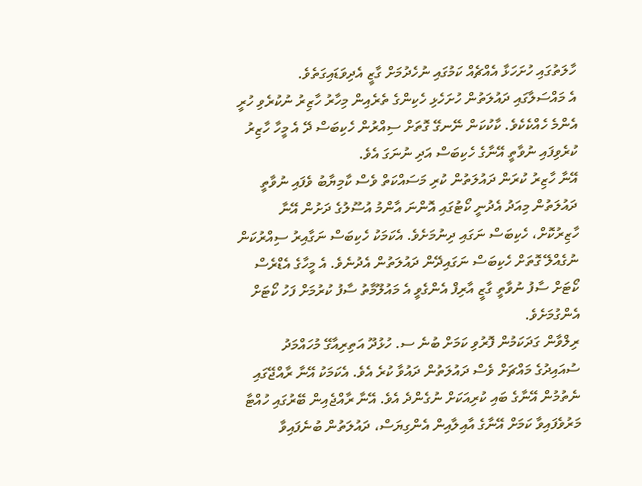ހާލަތުގައި ހުށަހަޅާ އެއްޗެއް ކަމުގައި ނުހެދުމަށް ގާޒީ އެދިވަޑައިގަތެވެ.
އެ މައްސަލާގައި ދައުލަތުން ހުށަހެޅި ހެކިންގެ ތެރެއިން މިހާރު ހާޒިރު ނުކުރެވި ހުރީ އެންމެ ހެއްކެކެވެ. ކާކުކަން ނޭނގޭ ގޮތަށް ސިއްރުން ހެކިބަސް ދޭ އެ މީހާ ހާޒިރު ކުރެވިފައި ނުވާތީ އޭނާގެ ހެކިބަސް އަދި ނުނަގަ އެވެ.
އޭނާ ހާޒިރު ކުރަން ދައުލަތުން ކުރި މަސައްކަތް ވެސް ކާމިޔާބު ވެފައި ނުވާތީ ދައުލަތުން މިއަދު އެދުނީ ކޯޓުގައި އޮންނަ އާންމު އުސޫލުގެ ދަށުން އޭނާ ހާޒިރުކޮށް، ހެކިބަސް ނަގައި ދިނުމަށެވެ. އެކަމަކު ހެކިބަސް ނަގާއިރު ސިއްރުކަން ނުގެއްލޭ ގޮތަށް ހެކިބަސް ނަގައިދޭން ދައުލަތުން އެދުނެވެ. އެ މީހާގެ އެޑްރެސް ކޯޓަށް ސާފު ނުވާތީ ގާޒީ އާރިފް އެންގެވީ އެ މައުލޫމާތު ސާފު ކުރުމަށް ފަހު ކޯޓަށް އެންގުމަށެވެ.
ރިލްވާން ގަދަކަމުން ފޮރުވި ކަމަށް ބުނެ ސ. ހުޅުދޫ އަތިރިއާގޭ މުހައްމަދު ސުއައިދުގެ މައްޗަށް ވެސް ދައުލަތުން ދައުވާ ކުރެ އެވެ. އެކަމަކު އޭނާ ރާއްޖޭގައި ނެތުމުން އޭނާގެ ބައި ކުރިއަކަށް ނުގެންދެ އެވެ. އޭނާ ރާއްޖެއިން ބޭރުގައި ހުއްޓާ މަރުވެފައިވާ ކަމަށް އޭނާގެ އާއިލާއިން އެންގިޔަސް، ދައުލަތުން ބުނެފައިވާ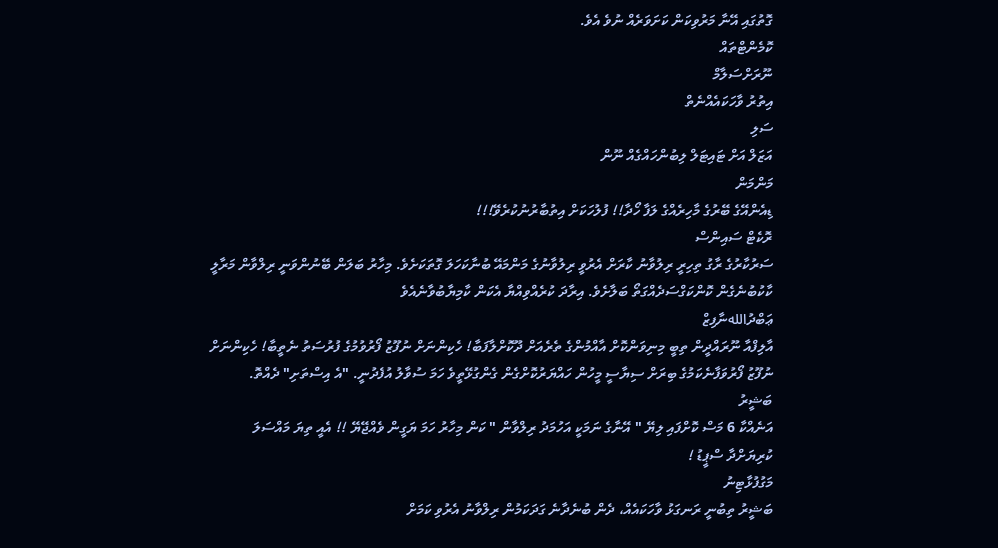ގޮތުގައި އޭނާ މަރުވިކަން ކަށަވަރެއް ނުވެ އެވެ.
ކޮމެންޓްތައް
ނޫރަށްސަލާމް
އިތުރު ވާހަކައެއްނެތް
ސަލި
އަޒަލް އަށް ޓައިޓަލް ލިބުންހައްގެއް ނޫން
މަންމަން
ޑިއެންއޭގެ ބޭރުގެ މާހިރެއްގެ ލަފާ ހޯދާ!! ފުލުހަކަށް އިތުބާރުނުކުރެވޭ!!!
ރޮކެޓް ސައިންސް
ސަރުކާރުގެ ރާގު ތިހިރީ ރިލުވާނު ކާރަށް އެރުވީ ރިލުވާނުގެ މަންމައޭ ބުނާކަހަލަ ގޮތަކަށެވެ. މިހާރު ބަލަން ބޭނުންވަނީ ރިލްވާން މަރާލީ ކާކުބުނެގެން ކޮންކަގްސަދެއްގަތޯ ބަލާށެވެ. އިރާދަ ކުރެއްވިއްޔާ އެކަން ކާމިޔާބުވާނެއެވެ
ޢަބްދުاللهނާފިޒް
އާލިފްއާ ނޫރައްދީން ތިބީ މިނިވަންކޮށް އާއްމުންގެ ތެރެއަށް ދޫކޮށްލާފަބާ! ހެކިންނަށް ނުފޫޒު ފޯރުވުމުގެ ފުރުސަތު ނެތީބާ! ހެކިންނަށް ނުފޫޒު ފޯރުވަފާނެކަމުގެ ބިރަށް ސިޔާސީ މީހުން ހައްޔަރުކޮށްގެން ގެންގުޅޭތީވެ ހަމަ ސުވާލު އުފެދުނީ. "އެ އިސްތަށި" ދެއްތޮ.
ބަޝީރު
އަނެއްކާ 6 މަސް ކޮށްފައި ލިޔޭ " އޭނާގެ ނަމަކީ އަހުމަދު ރިލްވާން " ކަން މިހާރު ހަމަ ޔަގީން ވެއްޖޭޔޭ !! އެއީ ތިޔަ މައްސަލަ ކުރިޔަށްދާ ސްޕީޑު !
މަގުފުޅާޓިނު
ބަޝީރު ތިބުނީ ރަނގަޅު ވާހަކައެއް، ދެން ބުނެދާނެ ގަދަކަމުން ރިލްވާނު އެރުވި ކަމަށް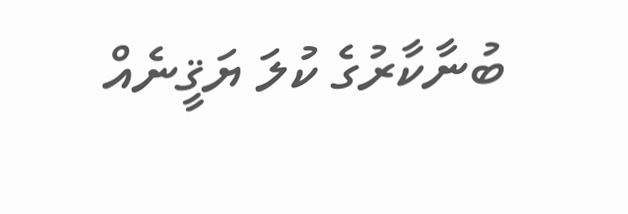ބުނާކާރުގެ ކުލަ ޔަޤީނެއް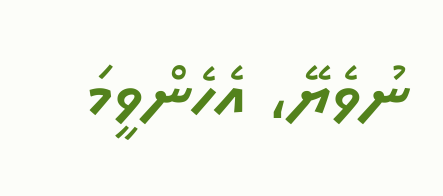ނުވެޔޭ، އެހެންވީމަ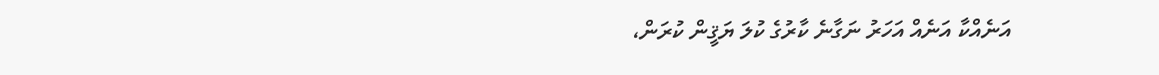އަނެއްކާ އަނެއް އަހަރު ނަގާނެ ކާރުގެ ކުލަ ޔަޤީން ކުރަން،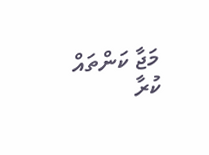މަޖާ ކަންތައް ކުރާ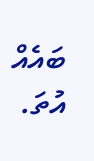ބައެއް އުތަ.